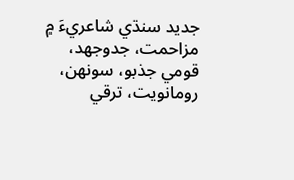جديد سنڌي شاعريءَ ۾ مزاحمت، جدوجهد، قومي جذبو، سونهن، رومانويت، ترقي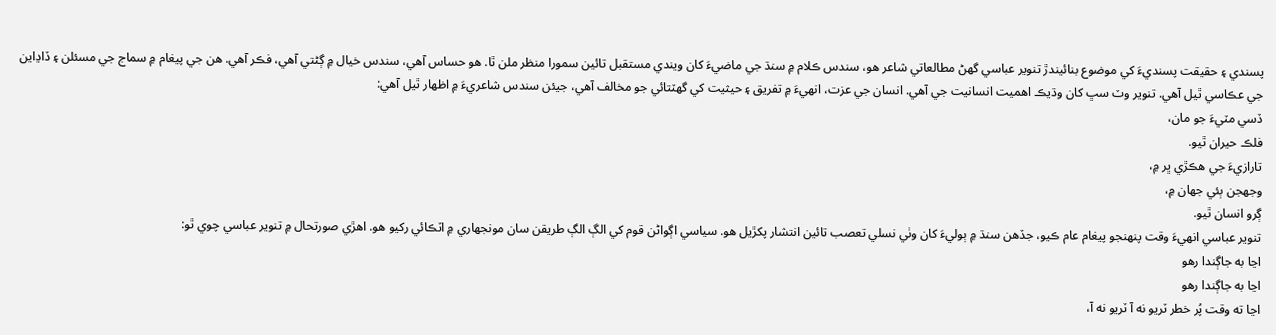پسندي ۽ حقيقت پسنديءَ کي موضوع بنائيندڙ تنوير عباسي گهڻ مطالعاتي شاعر هو، سندس ڪلام ۾ سنڌ جي ماضيءَ کان ويندي مستقبل تائين سمورا منظر ملن ٿا. هو حساس آهي، سندس خيال ۾ ڳڻتي آهي، فڪر آھي. هن جي پيغام ۾ سماج جي مسئلن ۽ ڏاڍاين جي عڪاسي ٿيل آهي. تنوير وٽ سڀ کان وڌيڪ اهميت انسانيت جي آهي. انسان جي عزت، انهيءَ ۾ تفريق ۽ حيثيت کي گهٽتائي جو مخالف آهي، جيئن سندس شاعريءَ ۾ اظهار ٿيل آهي:
ڏسي مٽيءَ جو مان،
فلڪ حيران ٿيو.
تارازيءَ جي هڪڙي ڀر ۾،
وجهجن ٻئي جهان ۾،
ڳرو انسان ٿيو.
تنوير عباسي انهيءَ وقت پنهنجو پيغام عام ڪيو، جڏهن سنڌ ۾ ٻوليءَ کان وٺي نسلي تعصب تائين انتشار پکڙيل هو. سياسي اڳواڻن قوم کي الڳ الڳ طريقن سان مونجهاري ۾ اٽڪائي رکيو هو. اهڙي صورتحال ۾ تنوير عباسي چوي ٿو:
اڃا به جاڳندا رهو
اڃا به جاڳندا رهو
اڃا ته وقت پُر خطر ٽريو نه آ ٽريو نه آ،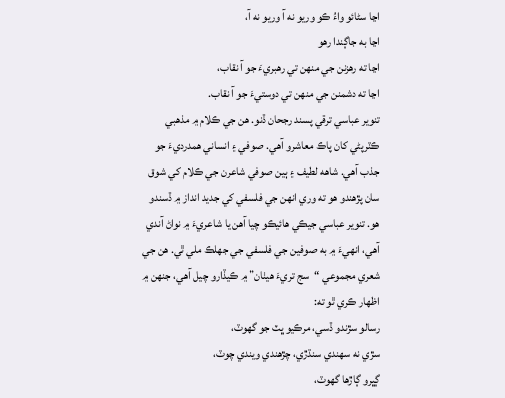اڃا سڻائو واءُ ڪو وريو نه آ وريو نه آ،
اڃا به جاڳندا رهو
اڃا ته رهزنن جي منهن تي رهبريءَ جو آ نقاب،
اڃا ته دشمنن جي منهن تي دوستيءَ جو آ نقاب.
تنوير عباسي ترقي پسند رجحان ڏنو. هن جي ڪلام ۾ مذهبي ڪٽرپڻي کان پاڪ معاشرو آهي. صوفي ۽ انساني همدرديءَ جو جذب آهي. شاهه لطيف ۽ ٻين صوفي شاعرن جي ڪلام کي شوق سان پڙهندو هو ته وري انهن جي فلسفي کي جديد انداز ۾ ڏسندو هو. تنوير عباسي جيڪي هائيڪو چيا آهن يا شاعريءَ ۾ نواڻ آندي آهي، انهيءَ ۾ به صوفين جي فلسفي جي جهلڪ ملي ٿي. هن جي شعري مجموعي “سج تريءَ هيٺان” ۾ ڪيڏارو چيل آهي، جنهن ۾ اظهار ڪري ٿو ته:
رسالو سڙندو ڏسي، مرڪيو ڀٽ جو گهوٽ،
سڙي نه سهندي سنڌڙي، چڙهندي ويندي چوٽ،
ڳڀرو ڳاڙها گهوٽ،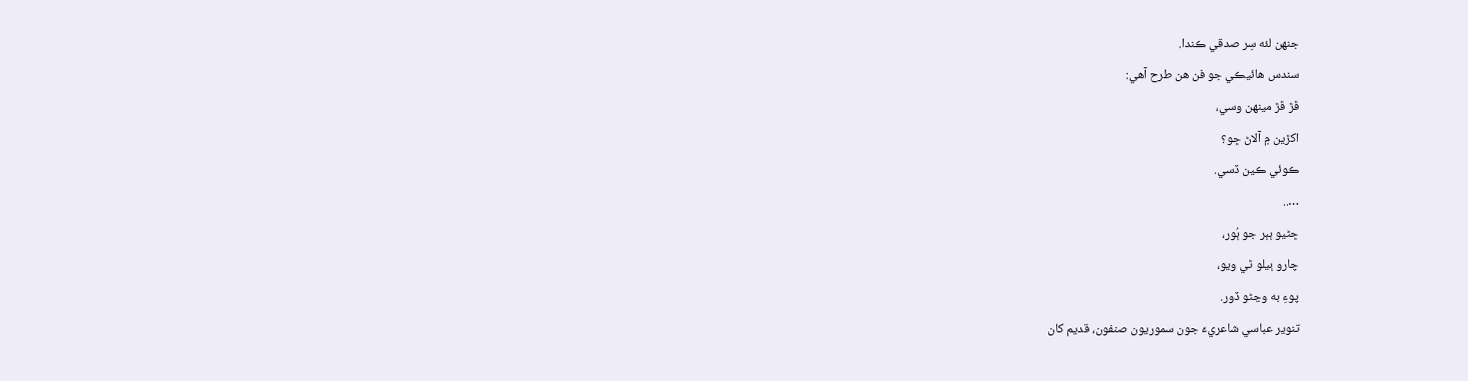جنهن لئه سِر صدقي ڪندا.
سندس هائيڪي جو فن هن طرح آهي:
ڦڙ ڦڙ مينهن وسي،
اکڙين ۾ آلاڻ ڇو؟
ڪوئي ڪين ڏسي.
…..
ڇڻيو ٻٻر جو ٻُور،
چارو ٻيلو ٿي ويو،
پوءِ به وڃڻو ڏور.
تنوير عباسي شاعريءَ جون سموريون صنفون، قديم کان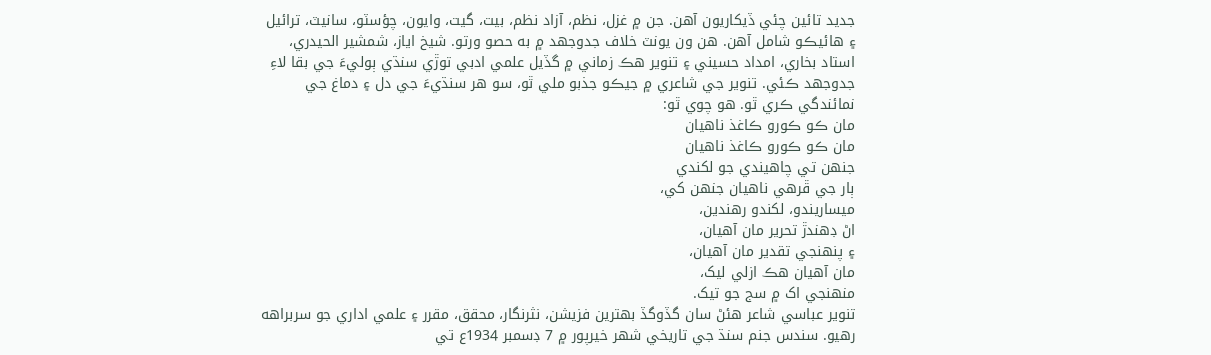جديد تائين چئي ڏيکاريون آهن. جن ۾ غزل، نظم، آزاد نظم، بيت، گيت، وايون، چؤسٽو، سانيٽ، ترائيل ۽ هائيڪو شامل آهن. هن ون يونٽ خلاف جدوجهد ۾ به حصو ورتو. شيخ اياز، شمشير الحيدري، استاد بخاري، امداد حسيني ۽ تنوير هڪ زماني ۾ گڏيل علمي ادبي توڙي سنڌي ٻوليءَ جي بقا لاءِ جدوجهد ڪئي. تنوير جي شاعري ۾ جيڪو جذبو ملي ٿو، سو هر سنڌيءَ جي دل ۽ دماغ جي نمائندگي ڪري ٿو. هو چوي ٿو:
مان ڪو ڪورو ڪاغذ ناهيان
مان ڪو ڪورو ڪاغذ ناهيان
جنهن تي چاهيندي جو لکندي
ٻار جي ڦرهي ناهيان جنهن کي،
ميساريندو، لکندو رهندين،
اڻ ڊهندڙ تحرير مان آهيان،
۽ پنهنجي تقدير مان آهيان،
مان آهيان هڪ ازلي ليک،
منهنجي اک ۾ سج جو تيک.
تنوير عباسي شاعر هئڻ سان گڏوگڏ بهترين فزيشن، نثرنگار، محقق، مقرر ۽ علمي اداري جو سربراهه رهيو. سندس جنم سنڌ جي تاريخي شهر خيرپور ۾ 7 ڊسمبر 1934ع تي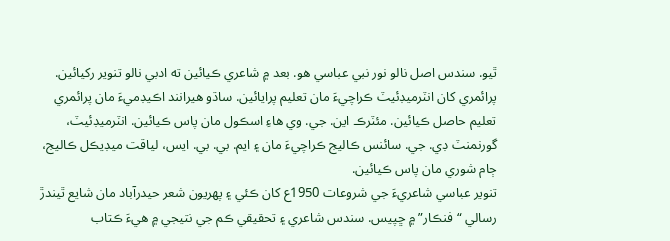ٿيو. سندس اصل نالو نور نبي عباسي هو. بعد ۾ شاعري ڪيائين ته ادبي نالو تنوير رکيائين. پرائمري کان انٽرميڊئيٽ ڪراچيءَ مان تعليم پرايائين. ساڌو هيرانند اڪيڊميءَ مان پرائمري تعليم حاصل ڪيائين. مئٽرڪ اين. جي. وي هاءِ اسڪول مان پاس ڪيائين. انٽرميڊئيٽ، گورنمنٽ ڊي. جي. سائنس ڪاليج ڪراچيءَ مان ۽ ايم. بي. بي. ايس، لياقت ميڊيڪل ڪاليج، ڄام شوري مان پاس ڪيائين.
تنوير عباسي شاعريءَ جي شروعات 1950ع کان ڪئي ۽ پهريون شعر حيدرآباد مان شايع ٿيندڙ رسالي “فنڪار” ۾ ڇپيس. سندس شاعري ۽ تحقيقي ڪم جي نتيجي ۾ هيءَ ڪتاب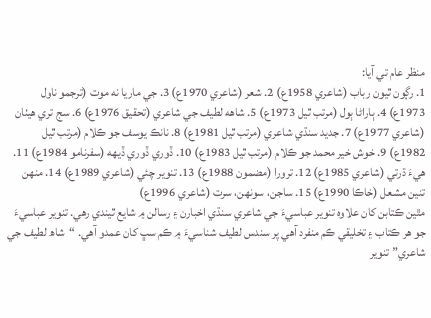منظر عام تي آيا:
1. رڳون ٿيون رباب (شاعري 1958ع) 2. شعر (شاعري 1970ع) 3. جي ماريا نه موت (ترجمو ناول 1973ع) 4. ٻاراڻا ٻول (مرتب ٿيل 1973ع) 5. شاهه لطيف جي شاعري (تحقيق 1976ع) 6. سج تري هيٺان (شاعري 1977ع) 7. جديد سنڌي شاعري (مرتب ٿيل 1981ع) 8. نانڪ يوسف جو ڪلام (مرتب ٿيل 1982ع) 9. خوش خير محمد جو ڪلام (مرتب ٿيل 1983ع) 10. ڏوري ڏوري ڏيهه (سفرنامو 1984ع) 11. هيءَ ڌرتي (شاعري 1985ع) 12. ترورا (مضمون 1988ع) 13. تنوير چئي (شاعري 1989ع) 14. منهن تنين مشعل (خاڪا 1990ع) 15. ساجن، سونهن، سرت (شاعري 1996ع)
مٿين ڪتابن کان علاوه تنوير عباسيءَ جي شاعري سنڌي اخبارن ۽ رسالن ۾ شايع ٿيندي رهي. تنوير عباسيءَ جو ھر ڪتاب ۽ تخليقي ڪم منفرد آھي پر سندس لطيف شناسيءَ ۾ ڪم سڀ کان عمدو آھي. “شاھ لطيف جي شاعري” تنوير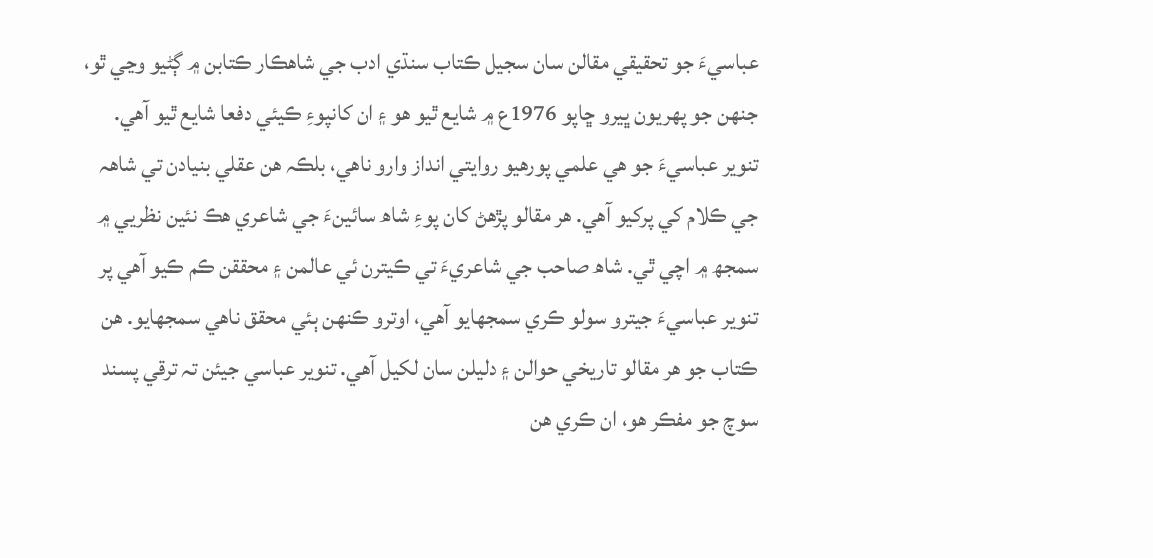عباسيءَ جو تحقيقي مقالن سان سجيل ڪتاب سنڌي ادب جي شاھڪار ڪتابن ۾ ڳڻيو وڃي ٿو، جنھن جو پھريون ڀيرو ڇاپو 1976ع ۾ شايع ٿيو ھو ۽ ان کانپوءِ ڪيئي دفعا شايع ٿيو آھي. تنوير عباسيءَ جو ھي علمي پورھيو روايتي انداز وارو ناھي، بلڪہ ھن عقلي بنيادن تي شاھہ جي ڪلام کي پرکيو آھي. ھر مقالو پڙھڻ کان پوءِ شاھ سائينءَ جي شاعري ھڪ نئين نظريي ۾ سمجھ ۾ اچي ٿي. شاھ صاحب جي شاعريءَ تي ڪيترن ئي عالمن ۽ محققن ڪم ڪيو آھي پر تنوير عباسيءَ جيترو سولو ڪري سمجھايو آھي، اوترو ڪنھن ٻئي محقق ناھي سمجھايو. ھن ڪتاب جو ھر مقالو تاريخي حوالن ۽ دليلن سان لکيل آھي. تنوير عباسي جيئن تہ ترقي پسند سوچ جو مفڪر ھو، ان ڪري ھن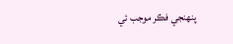پنھنجي فڪر موجب ئي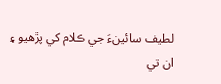لطيف سائينءَ جي ڪلام کي پڙھيو ۽ ان تي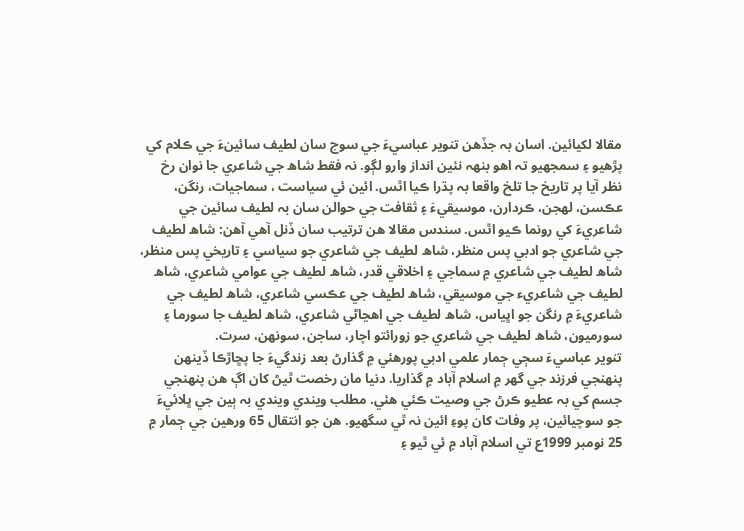مقالا لکيائين. اسان بہ جڏهن تنوير عباسيءَ جي سوچ سان لطيف سائينءَ جي ڪلام کي پڙھيو ۽ سمجھيو تہ اھو بنھہ نئين انداز وارو لڳو. نہ فقط شاھ جي شاعري جا نوان رخ نظر آيا پر تاريخ جا تلخ واقعا بہ پڌرا ڪيا اٿس. ائين ئي سياست ، سماجيات، رنگن، عڪسن، لھجن، ڪردارن، موسيقيءَ ۽ ثقافت جي حوالن سان بہ لطيف سائين جي شاعريءَ کي رونما ڪيو اٿس. سندس مقالا ھن ترتيب سان ڏنل آھي آھن: شاھ لطيف جي شاعري جو ادبي پس منظر، شاھ لطيف جي شاعري جو سياسي ۽ تاريخي پس منظر، شاھ لطيف جي شاعري ۾ سماجي ۽ اخلاقي قدر، شاھ لطيف جي عوامي شاعري، شاھ لطيف جي شاعريء جي موسيقي، شاھ لطيف جي عڪسي شاعري، شاھ لطيف جي شاعريءَ ۾ رنگن جو اڀياس، شاھ لطيف جي اھڃاڻي شاعري، شاھ لطيف جا سورما ۽ سورميون، شاھ لطيف جي شاعري جو زورائتو اچار، ساجن، سونھن، سرت.
تنوير عباسيءَ سڄي ڄمار علمي ادبي پورهئي ۾ گذارڻ بعد زندگيءَ جا پڇاڙڪا ڏينهن پنھنجي فرزند جي گھر ۾ اسلام آباد ۾ گذاريا. دنيا مان رخصت ٿيڻ کان اڳ ھن پنھنجي جسم کي بہ عطيو ڪرڻ جي وصيت ڪئي ھئي. مطلب ويندي ويندي بہ ٻين جي ڀلائيءَ جو سوچيائين، پر وفات کان پوءِ ائين نہ ٿي سگھيو. هن جو انتقال 65 ورهين جي ڄمار ۾ 25 نومبر 1999ع تي اسلام آباد ۾ ئي ٿيو ۽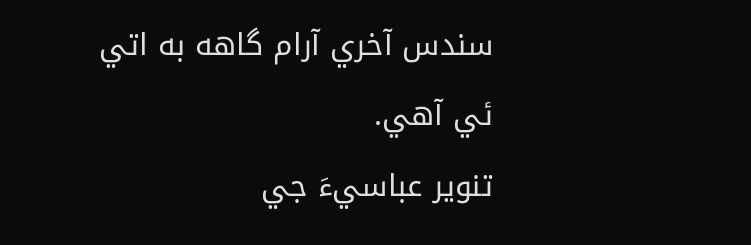سندس آخري آرام گاهه به اتي ئي آهي.
تنوير عباسيءَ جي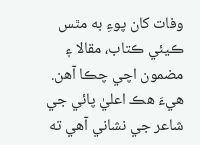وفات کان پوءِ به مٿس ڪيئي ڪتاب، مقالا ۽ مضمون اچي چڪا آهن. هيءَ هڪ اعليٰ پائي جي شاعر جي نشاني آهي ته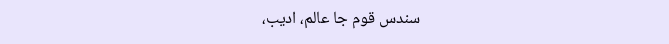سندس قوم جا عالم، اديب،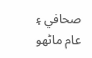صحافي ۽ عام ماڻهو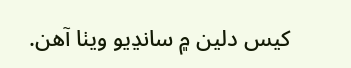کيس دلين ۾ سانڍيو ويٺا آهن.